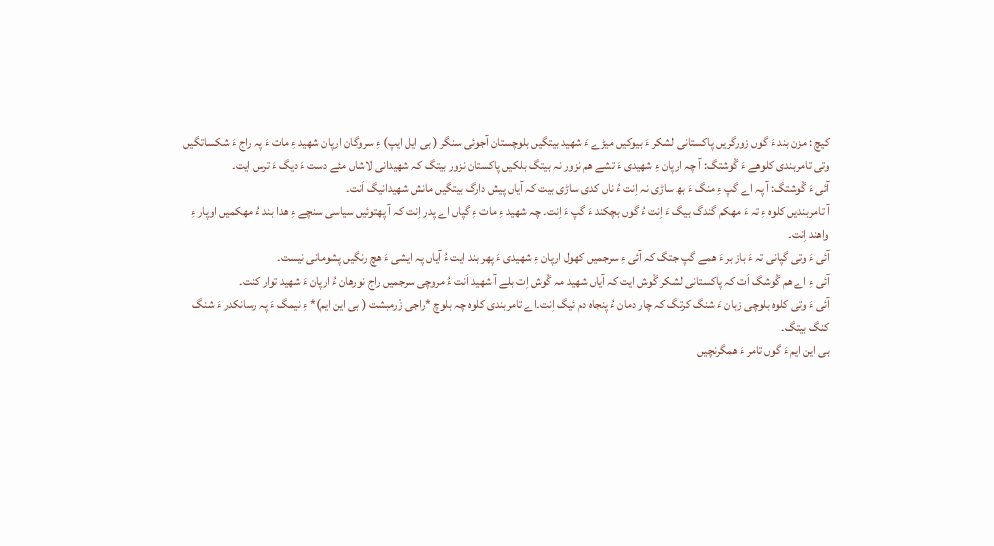کیچ : مزن بند ءَ گوں زورگریں پاکستانی لشکر ءَ بیوکیں میڑے ءَ شھید بیتگیں بلوچستان آجوئی سنگر ( بی ایل ایپ) ءِ سروگان ارپان شھید ءِ مات ءَ پہ راج ءَ شکساتگیں وتی تامربندی کلوھے ءَ گْوشتگ: آ چہ ارپان ءِ شھیدی ءَ تشے ھم نزور نہ بیتگ بلکیں پاکستان نزور بیتگ کہ شھیدانی لاشاں مئے دست ءَ دیگ ءَ ترس ایت۔
آئی ءَ گْوشتگ: آ پہ اے گپ ءِ منگ ءَ بھ ساڑی نہ اِنت ءُ ناں کدی ساڑی بیت کہ آیاں پیش دارگ بیتگیں مانش شھیدانیگ اَنت۔
آ تامربندیں کلوہ ءِ تہ ءَ مھکم گندگ بیگ ءَ اِنت ءُ گوں بچکند ءَ گپ ءَ اِنت۔ چہ شھید ءِ مات ءِ گپاں اے پدر اِنت کہ آ پھتوئیں سیاسی سنچے ءِ ھدا بند ءُ مھکمیں اوپار ءِ واھند اِنت۔
آئی ءَ وتی گپانی تہ ءَ باز بر ءَ ھمے گپ جتگ کہ آئی ءِ سرجمیں کھول ارپان ءِ شھیدی ءَ پھر بند ایت ءُ آیاں پہ ایشی ءَ ھچ رنگیں پشومانی نیست۔
آئی ءِ اے ھم گْوشگ اَت کہ پاکستانی لشکر گْوش ایت کہ آیاں شھید مہ گْوش اِت بلے آ شھید اَنت ءُ مروچی سرجمیں راج نورھان ءُ ارپان ءَ شھید توار کنت۔
آئی ءَ وتی کلوہ بلوچی زبان ءَ شنگ کرتگ کہ چار دمان ءُ پنجاہ دم ئیگ اِنت۔اے تامربندی کلوہ چہ بلوچ *راجی زْرمبشت ( بی این ایم)* ءِ نیمگ ءَ پہ رسانکدر ءَ شنگ کنگ بیتگ۔
بی این ایم ءَ گوں تامر ءَ ھمگرنچیں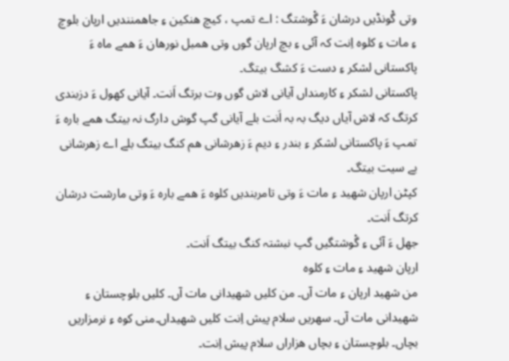وتی گْونڈیں درشان ءَ گْوشتگ : اے تمپ ، کیچ ھنکین ءِ جاھمنندیں ارپان بلوچ ءِ مات ءِ کلوہ اِنت کہ آئی ءِ بچ ارپان گوں وتی ھمبل نورھان ءَ ھمے ماہ ءَ پاکستانی لشکر ءِ دست ءَ کشگ بیتگ۔
پاکستانی لشکر ءِ کارمنداں آیانی لاش گوں وت برتگ اَنت۔ آیانی کھول ءَ دزبندی کرتگ کہ لاش آیاں دیگ بہ بہ اَنت بلے آیانی گپ گوش دارگ نہ بیتگ ھمے بارہ ءَ تمپ ءَ پاکستانی لشکر ءِ بندر ءِ دیم ءَ زھرشانی ھم کنگ بیتگ بلے اے زھرشانی بے سیت بیتگ۔
کپٹن ارپان شھید ءِ مات ءَ وتی تامربندیں کلوہ ءَ ھمے بارہ ءَ وتی مارشت درشان کرتگ اَنت۔
جھل ءَ آئی ءِ گْوشتگیں گپ نبشتہ کنگ بیتگ اَنت۔
ارپان شھید ءِ مات ءِ کلوہ
من شھید ارپان ءِ مات آں۔ من کلیں شھیدانی مات آں۔ کلیں بلوچستان ءِ شھیدانی مات آں۔ سھریں سلام پیش اِنت کلیں شھیداں۔منی کوہ ءِ نرمزاریں بچاں۔ بلوچستان ءِ بچاں ھزاراں سلام پیش اِنت۔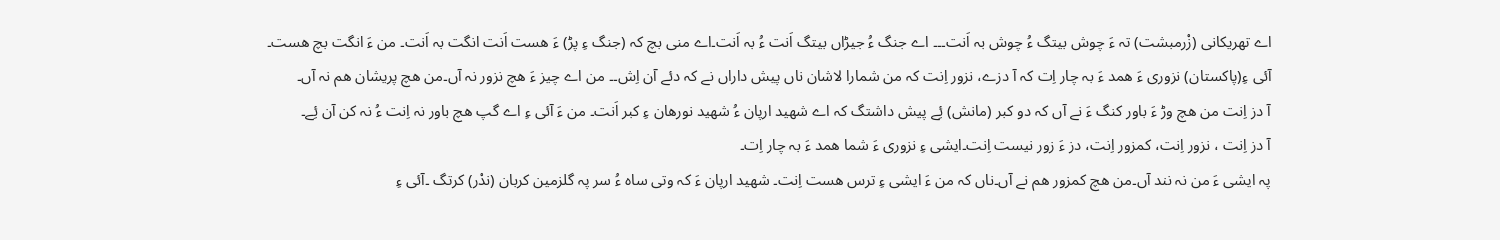اے تھریکانی (زْرمبشت) تہ ءَ چوش بیتگ ءُ چوش بہ اَنت۔۔۔ اے جنگ ءُ جیڑاں بیتگ اَنت ءُ بہ اَنت۔اے منی بچ کہ (جنگ ءِ پڑ) ءَ ھست اَنت انگت بہ اَنت۔ من ءَ انگت بچ ھست۔
آئی ءِ(پاکستان) نزوری ءَ ھمد ءَ بہ چار اِت کہ آ دزے، نزور اِنت کہ من شمارا لاشان ناں پیش داراں نے کہ دئے آن اِش۔۔ من اے چیز ءَ ھچ نزور نہ آں۔من ھچ پریشان ھم نہ آں۔
آ دز اِنت من ھچ وڑ ءَ باور کنگ ءَ نے آں کہ دو کبر (مانش) ئِے پیش داشتگ کہ اے شھید ارپان ءُ شھید نورھان ءِ کبر اَنت۔ من ءَ آئی ءِ اے گپ ھچ باور نہ اِنت ءُ نہ کن آن ئِے۔
آ دز اِنت ، نزور اِنت، کمزور اِنت، دز ءَ زور نیست اِنت۔ایشی ءِ نزوری ءَ شما ھمد ءَ بہ چار اِت۔
پہ ایشی ءَ من نہ نند آں۔من ھچ کمزور ھم نے آں۔ناں کہ من ءَ ایشی ءِ ترس ھست اِنت۔ شھید ارپان ءَ کہ وتی ساہ ءُ سر پہ گلزمین کربان (ندْر) کرتگ ۔آئی ءِ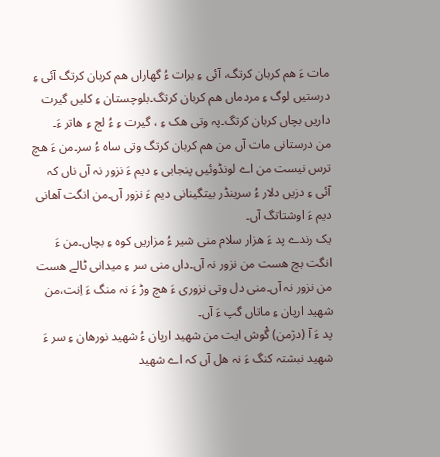مات ءَ ھم کربان کرتگ، آئی ءِ برات ءُ گھاراں ھم کربان کرتگ آئی ءِ درستیں لوگ ءِ مردماں ھم کربان کرتگ۔بلوچستان ءِ کلیں گیرت داریں بچاں کربان کرتگ۔پہ وتی ھک ءِ ، گیرت ءِ ءُ لج ءِ ھاتر ءَ۔
من درستانی مات آں من ھم کربان کرتگ وتی ساہ ءُ سر۔من ءَ ھچ ترس نیست من اے لونڈوئیں پنجابی ءِ دیم ءَ نزور نہ آں ناں کہ آئی ءِ دزیں دلار ءُ سرینڈر بیتگینانی دیم ءَ نزور آں۔من انگت آھانی دیم ءَ اوشتاتگ آں۔
یک رندے پد ءَ ھزار سلام منی شیر ءُ مزاریں کوہ ءِ بچاں۔من ءَ انگت بچ ھست من نزور نہ آں۔داں منی سر ءِ میدانی ٹالے ھست من نزور نہ آں۔منی دل وتی نزوری ءَ ھچ وڑ ءَ نہ منگ ءَ اِنت،من شھید ارپان ءِ ماتاں گپ ءَ آں۔
پد ءَ آ (دژمن) گْوش ایت من شھید ارپان ءُ شھید نورھان ءِ سر ءَ شھید نبشتہ کنگ ءَ نہ ھل آں کہ اے شھید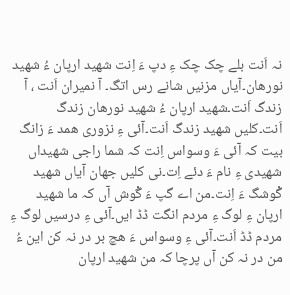نہ اَنت بلے چک چک ءِ دپ ءَ اِنت شھید ارپان ءُ شھید نورھان۔آیاں مزنیں شانے رس اتگ۔ آ نمیران اَنت ، آ زندگ اَنت۔شھید ارپان ءُ شھید نورھان زندگ اَنت۔کلیں شھید زندگ اَنت۔آئی ءِ نزوری ھمد ءَ زانگ بیت کہ آئی ءَ وسواس اِنت کہ شما راجی شھیداں شھیدی ءِ نام ءَ دئے اِت۔نی کلیں جھان آیاں شھید گْوشگ ءَ اِنت۔من اے گپ ءَ گْوش آں کہ ما شھید ارپان ءِ لوگ ءِ مردم انگت ڈڈ ایں۔آئی ءِ درسیں لوگ ءِ مردم ڈڈ اَنت۔آئی ءِ وسواس ءَ ھچ بر در نہ کن این ءُ من در نہ کن آں پرچا کہ من شھید ارپان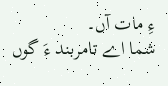ءِ مات آں۔
شما اے تامربند ءَ گوں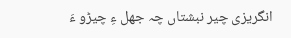انگریزی چیر نبشتاں چہ جھل ءِ چیڑو ءَ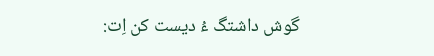گوش داشتگ ءُ دیست کن اِت: